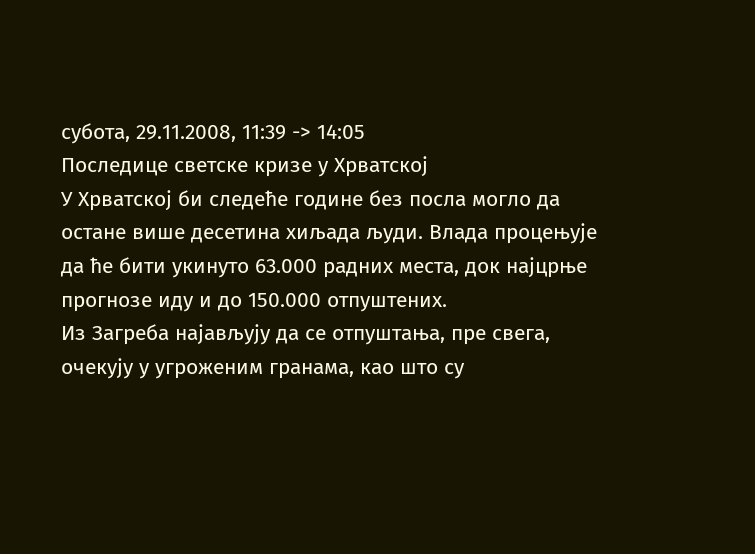субота, 29.11.2008, 11:39 -> 14:05
Последице светске кризе у Хрватској
У Хрватској би следеће године без посла могло да остане више десетина хиљада људи. Влада процењује да ће бити укинуто 63.000 радних места, док најцрње прогнозе иду и до 150.000 отпуштених.
Из Загреба најављују да се отпуштања, пре свега, очекују у угроженим гранама, као што су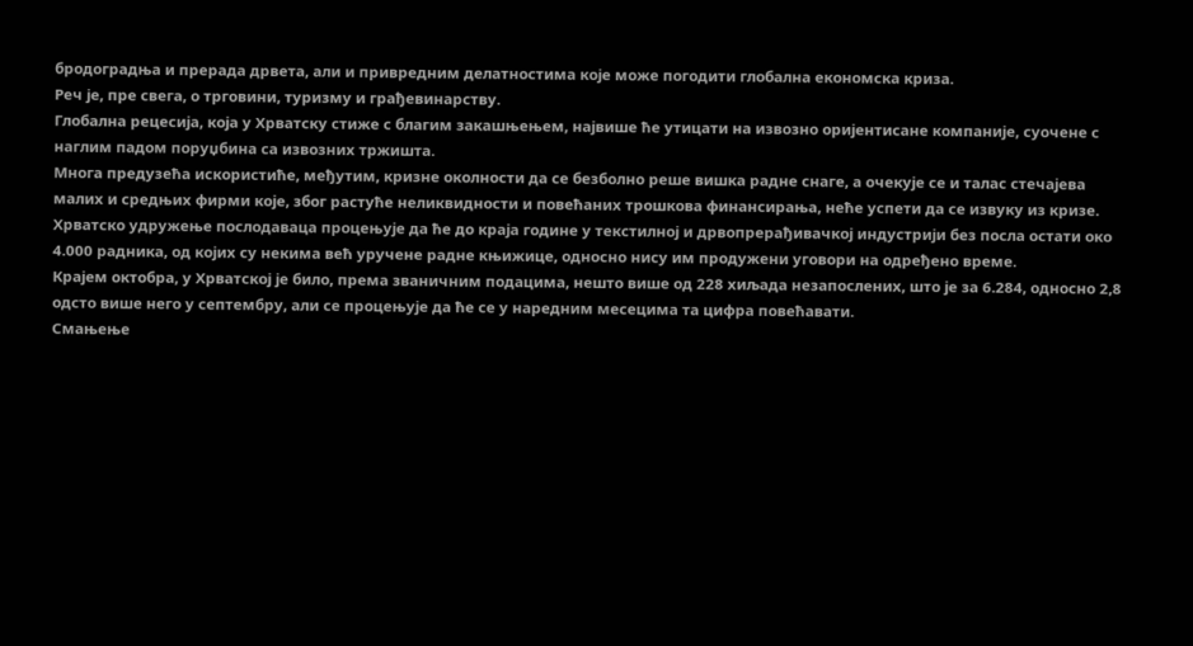бродоградња и прерада дрвета, али и привредним делатностима које може погодити глобална економска криза.
Реч је, пре свега, о трговини, туризму и грађевинарству.
Глобална рецесија, која у Хрватску стиже с благим закашњењем, највише ће утицати на извозно оријентисане компаније, суочене с наглим падом поруџбина са извозних тржишта.
Многа предузећа искористиће, међутим, кризне околности да се безболно реше вишка радне снаге, а очекује се и талас стечајева малих и средњих фирми које, због растуће неликвидности и повећаних трошкова финансирања, неће успети да се извуку из кризе.
Хрватско удружење послодаваца процењује да ће до краја године у текстилној и дрвопрерађивачкој индустрији без посла остати око 4.000 радника, од којих су некима већ уручене радне књижице, односно нису им продужени уговори на одређено време.
Крајем октобра, у Хрватској је било, према званичним подацима, нешто више од 228 хиљада незапослених, што је за 6.284, односно 2,8 одсто више него у септембру, али се процењује да ће се у наредним месецима та цифра повећавати.
Смањење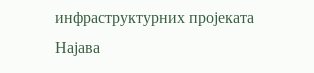инфраструктурних пројеката
Најава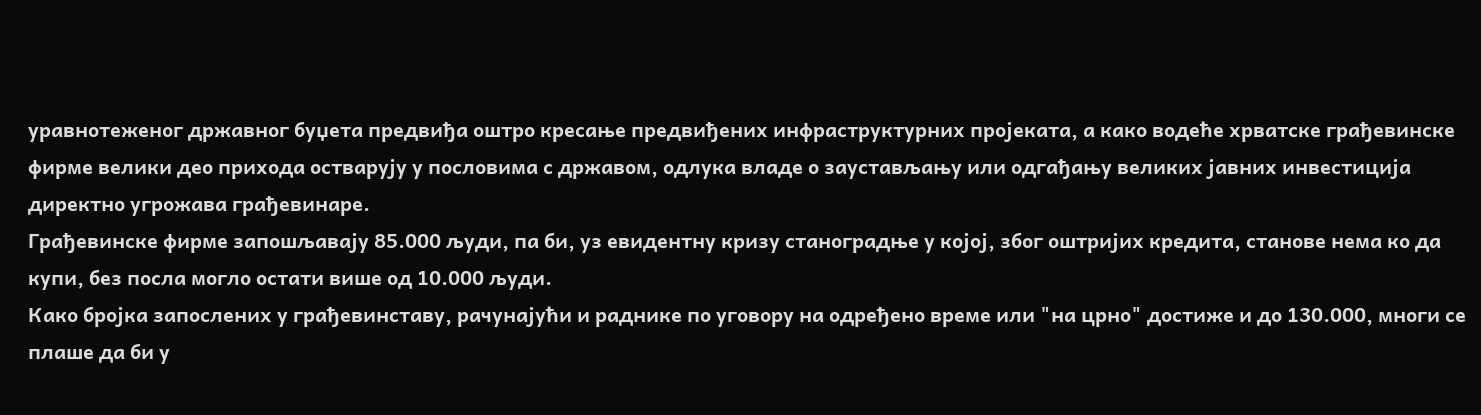уравнотеженог државног буџета предвиђа оштро кресање предвиђених инфраструктурних пројеката, а како водеће хрватске грађевинске фирме велики део прихода остварују у пословима с државом, одлука владе о заустављању или одгађању великих јавних инвестиција директно угрожава грађевинаре.
Грађевинске фирме запошљавају 85.000 људи, па би, уз евидентну кризу станоградње у којој, због оштријих кредита, станове нема ко да купи, без посла могло остати више од 10.000 људи.
Како бројка запослених у грађевинставу, рачунајући и раднике по уговору на одређено време или "на црно" достиже и до 130.000, многи се плаше да би у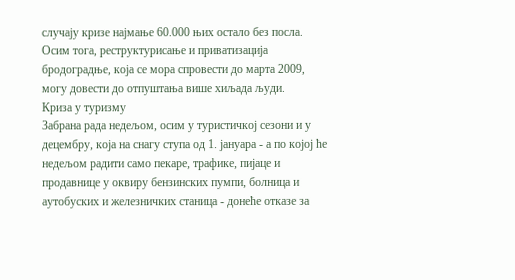случају кризе најмање 60.000 њих остало без посла.
Осим тога, реструктурисање и приватизација бродоградње, која се мора спровести до марта 2009, могу довести до отпуштања више хиљада људи.
Криза у туризму
Забрана рада недељом, осим у туристичкој сезони и у децембру, која на снагу ступа од 1. јануара - а по којој ће недељом радити само пекаре, трафике, пијаце и продавнице у оквиру бензинских пумпи, болница и аутобуских и железничких станица - донеће отказе за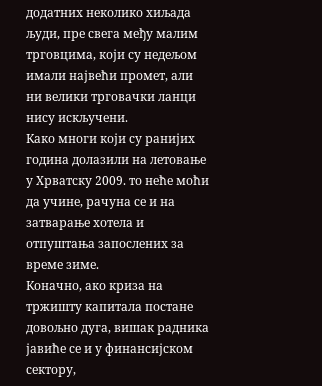додатних неколико хиљада људи, пре свега међу малим трговцима, који су недељом имали највећи промет, али ни велики трговачки ланци нису искључени.
Како многи који су ранијих година долазили на летовање у Хрватску 2009. то неће моћи да учине, рачуна се и на затварање хотела и отпуштања запослених за време зиме.
Коначно, ако криза на тржишту капитала постане довољно дуга, вишак радника јавиће се и у финансијском сектору,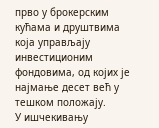прво у брокерским кућама и друштвима која управљају инвестиционим фондовима, од којих је најмање десет већ у тешком положају.
У ишчекивању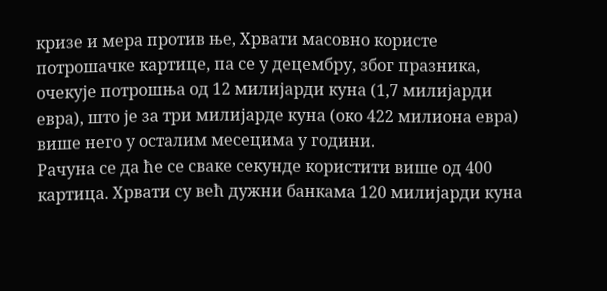кризе и мера против ње, Хрвати масовно користе потрошачке картице, па се у децембру, због празника, очекује потрошња од 12 милијарди куна (1,7 милијарди евра), што је за три милијарде куна (око 422 милиона евра) више него у осталим месецима у години.
Рачуна се да ће се сваке секунде користити више од 400 картица. Хрвати су већ дужни банкама 120 милијарди куна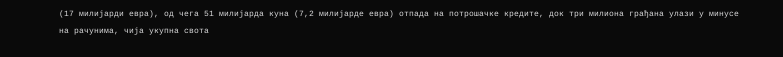(17 милијарди евра), од чега 51 милијарда куна (7,2 милијарде евра) отпада на потрошачке кредите, док три милиона грађана улази у минусе на рачунима, чија укупна свота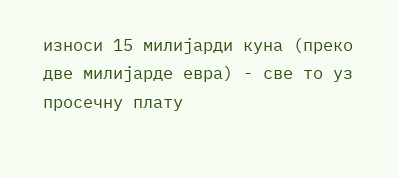износи 15 милијарди куна (преко две милијарде евра) - све то уз просечну плату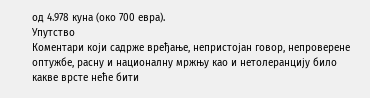од 4.978 куна (око 700 евра).
Упутство
Коментари који садрже вређање, непристојан говор, непроверене оптужбе, расну и националну мржњу као и нетолеранцију било какве врсте неће бити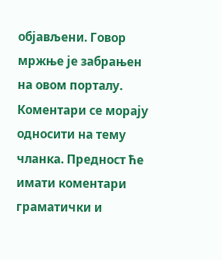објављени. Говор мржње је забрањен на овом порталу. Коментари се морају односити на тему чланка. Предност ће имати коментари граматички и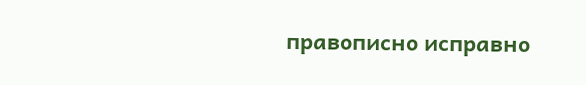правописно исправно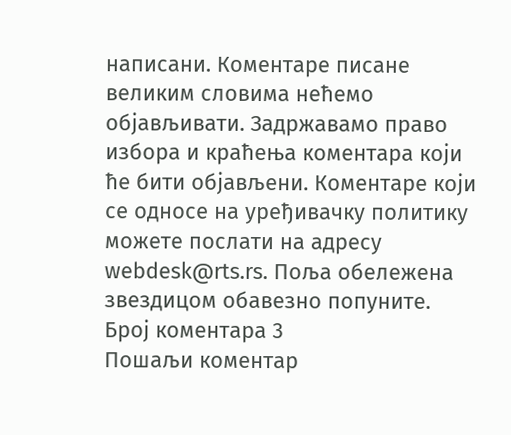написани. Коментаре писане великим словима нећемо објављивати. Задржавамо право избора и краћења коментара који ће бити објављени. Коментаре који се односе на уређивачку политику можете послати на адресу webdesk@rts.rs. Поља обележена звездицом обавезно попуните.
Број коментара 3
Пошаљи коментар